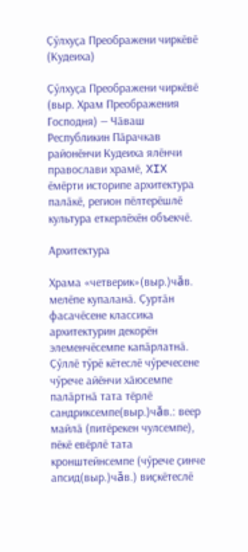Ҫӳлхуҫа Преображени чиркӗвӗ (Кудеиха)

Ҫӳлхуҫа Преображени чиркӗвӗ (выр. Храм Преображения Господня) — Чӑваш Республикин Пӑрачкав районӗнчи Кудеиха ялӗнчи православи храмӗ, XIX ӗмӗрти историпе архитектура палӑкӗ, регион пӗлтерӗшлӗ культура еткерлӗхӗн объекчӗ.

Архитектура

Храма «четверик»(выр.)чăв. мелӗпе купаланӑ. Ҫуртӑн фасачӗсене классика архитектурин декорӗн элеменчӗсемпе капӑрлатнӑ. Ҫӳллӗ тӳрӗ кӗтеслӗ чӳречесене чӳрече айӗнчи хӑюсемпе палӑртнӑ тата тӗрлӗ сандриксемпе(выр.)чăв.: веер майлӑ (питӗрекен чулсемпе), пӗкӗ евӗрлӗ тата кронштейнсемпе (чӳрече ҫинче апсид(выр.)чăв.) виҫкӗтеслӗ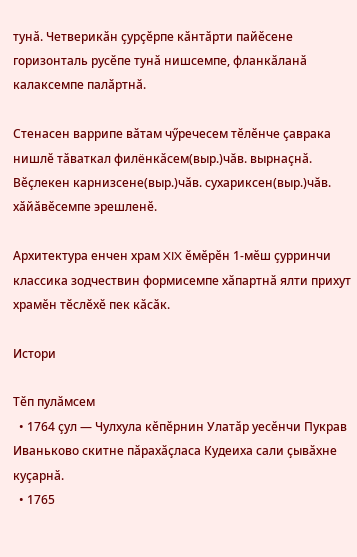тунӑ. Четверикӑн ҫурҫӗрпе кӑнтӑрти пайӗсене горизонталь русӗпе тунӑ нишсемпе, фланкӑланӑ калаксемпе палӑртнӑ.

Стенасен варрипе вӑтам чӳречесем тӗлӗнче ҫаврака нишлӗ тӑваткал филёнкӑсем(выр.)чăв. вырнаҫнӑ. Вӗҫлекен карнизсене(выр.)чăв. сухариксен(выр.)чăв. хӑйӑвӗсемпе эрешленӗ.

Архитектура енчен храм XIX ӗмӗрӗн 1-мӗш ҫурринчи классика зодчествин формисемпе хӑпартнӑ ялти прихут храмӗн тӗслӗхӗ пек кӑсӑк.

Истори

Тӗп пулӑмсем
  • 1764 ҫул — Чулхула кӗпӗрнин Улатӑр уесӗнчи Пукрав Иваньково скитне пӑрахӑҫласа Кудеиха сали ҫывӑхне куҫарнӑ.
  • 1765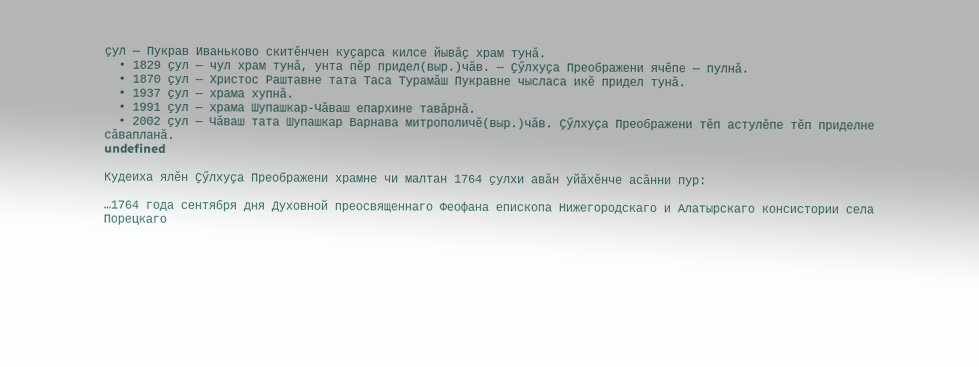ҫул — Пукрав Иваньково скитӗнчен куҫарса килсе йывӑҫ храм тунӑ.
  • 1829 ҫул — чул храм тунӑ, унта пӗр придел(выр.)чăв. — Ҫӳлхуҫа Преображени ячӗпе — пулнӑ.
  • 1870 ҫул — Христос Раштавне тата Таса Турамӑш Пукравне чысласа икӗ придел тунӑ.
  • 1937 ҫул — храма хупнӑ.
  • 1991 ҫул — храма Шупашкар-Чӑваш епархине тавӑрнӑ.
  • 2002 ҫул — Чӑваш тата Шупашкар Варнава митрополичӗ(выр.)чăв. Ҫӳлхуҫа Преображени тӗп астулӗпе тӗп приделне сӑвапланӑ.
undefined

Кудеиха ялӗн Ҫӳлхуҫа Преображени храмне чи малтан 1764 ҫулхи авӑн уйӑхӗнче асӑнни пур:

…1764 года сентября дня Духовной преосвященнаго Феофана епископа Нижегородскаго и Алатырскаго консистории села Порецкаго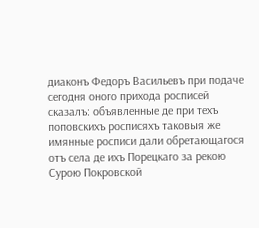диаконъ Федоръ Васильевъ при подаче сегодня оного прихода росписей сказалъ: объявленные де при техъ поповскихъ росписяхъ таковыя же имянные росписи дали обретающагося отъ села де ихъ Порецкаго за рекою Сурою Покровской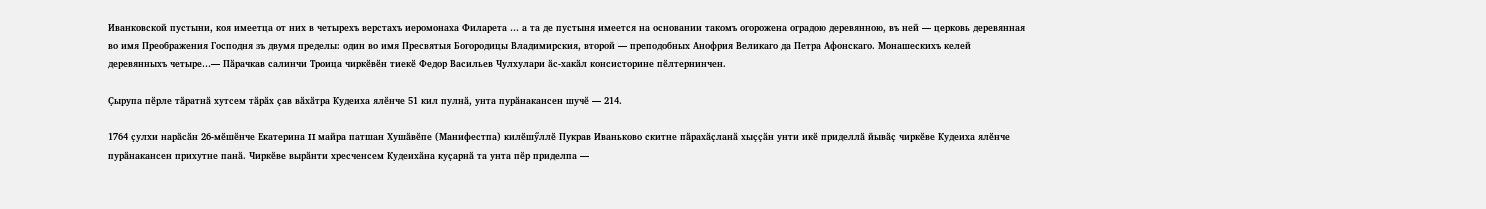Иванковской пустыни, коя имеетца от них в четырехъ верстахъ иеромонаха Филарета … а та де пустыня имеется на основании такомъ огорожена оградою деревянною, въ ней — церковь деревянная во имя Преображения Господня зъ двумя пределы: один во имя Пресвятыя Богородицы Владимирския, второй — преподобных Анофрия Великаго да Петра Афонскаго. Монашескихъ келей деревянныхъ четыре…— Пӑрачкав салинчи Троица чиркӗвӗн тиекӗ Федор Васильев Чулхулари ӑс-хакӑл консисторине пӗлтернинчен.

Ҫырупа пӗрле тӑратнӑ хутсем тӑрӑх ҫав вӑхӑтра Кудеиха ялӗнче 51 кил пулнӑ, унта пурӑнакансен шучӗ — 214.

1764 ҫулхи нарӑсӑн 26-мӗшӗнче Екатерина II майра патшан Хушӑвӗпе (Манифестпа) килӗшӳллӗ Пукрав Иваньково скитне пӑрахӑҫланӑ хыҫҫӑн унти икӗ приделлӑ йывӑҫ чиркӗве Кудеиха ялӗнче пурӑнакансен прихутне панӑ. Чиркӗве вырӑнти хресченсем Кудеихӑна куҫарнӑ та унта пӗр приделпа —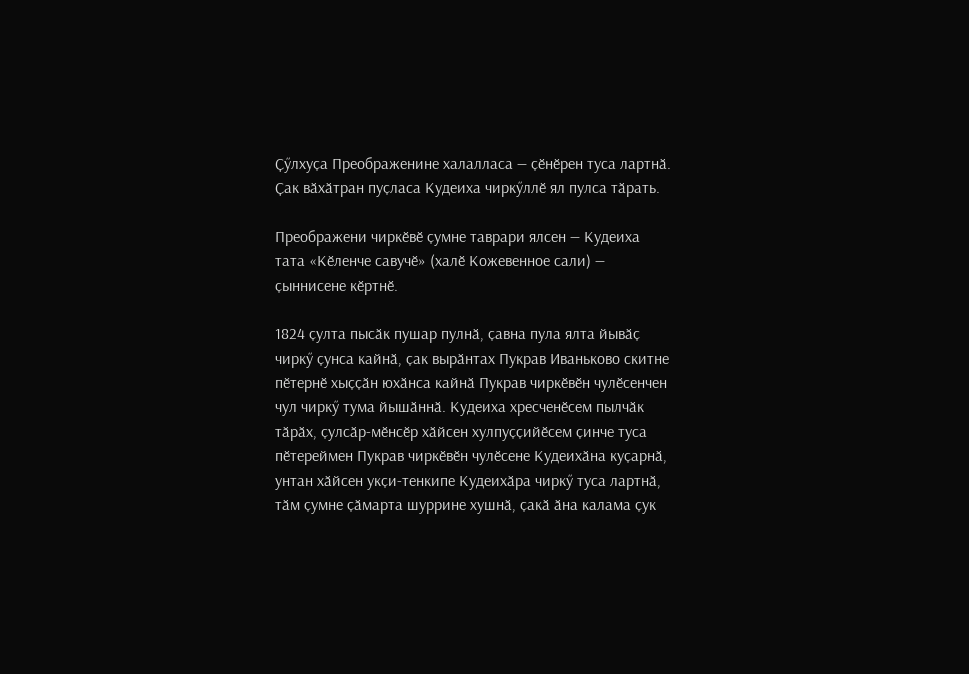Ҫӳлхуҫа Преображенине халалласа — ҫӗнӗрен туса лартнӑ. Ҫак вӑхӑтран пуҫласа Кудеиха чиркӳллӗ ял пулса тӑрать.

Преображени чиркӗвӗ ҫумне таврари ялсен — Кудеиха тата «Кӗленче савучӗ» (халӗ Кожевенное сали) — ҫыннисене кӗртнӗ.

1824 ҫулта пысӑк пушар пулнӑ, ҫавна пула ялта йывӑҫ чиркӳ ҫунса кайнӑ, ҫак вырӑнтах Пукрав Иваньково скитне пӗтернӗ хыҫҫӑн юхӑнса кайнӑ Пукрав чиркӗвӗн чулӗсенчен чул чиркӳ тума йышӑннӑ. Кудеиха хресченӗсем пылчӑк тӑрӑх, ҫулсӑр-мӗнсӗр хӑйсен хулпуҫҫийӗсем ҫинче туса пӗтереймен Пукрав чиркӗвӗн чулӗсене Кудеихӑна куҫарнӑ, унтан хӑйсен укҫи-тенкипе Кудеихӑра чиркӳ туса лартнӑ, тӑм ҫумне ҫӑмарта шуррине хушнӑ, ҫакӑ ӑна калама ҫук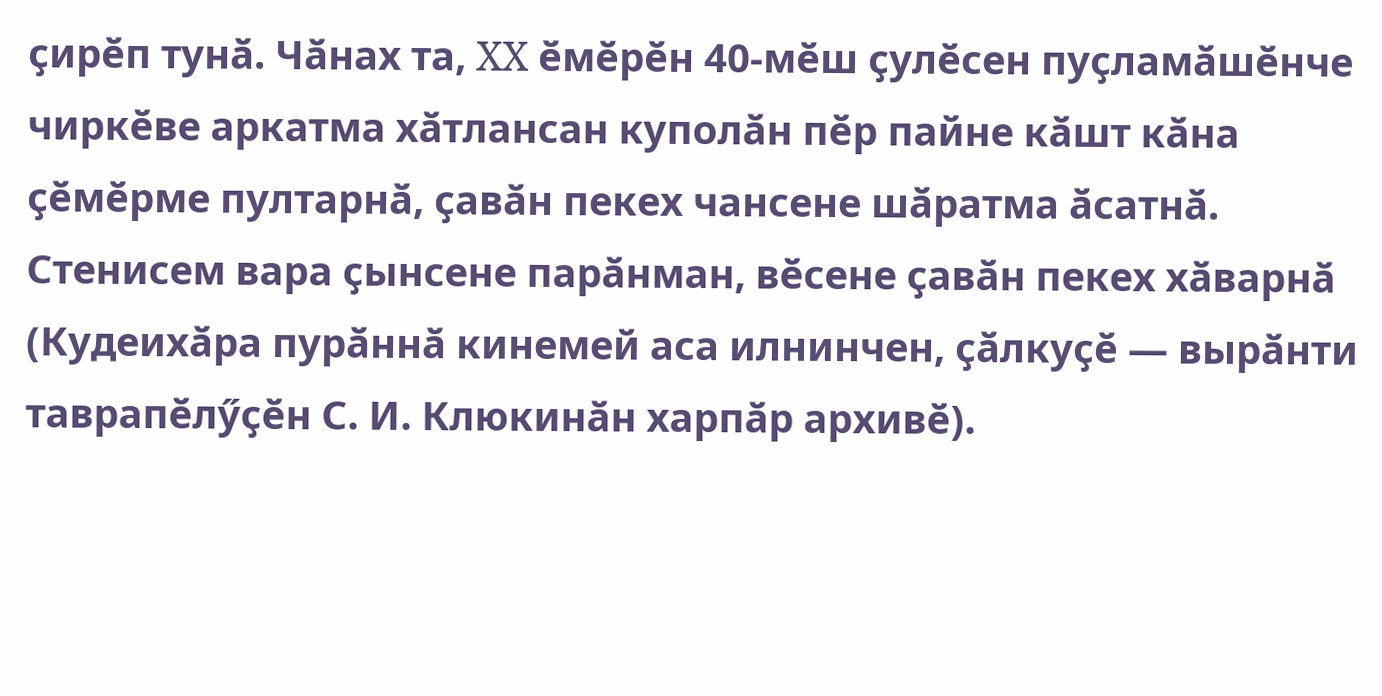ҫирӗп тунӑ. Чӑнах та, XX ӗмӗрӗн 40-мӗш ҫулӗсен пуҫламӑшӗнче чиркӗве аркатма хӑтлансан куполӑн пӗр пайне кӑшт кӑна ҫӗмӗрме пултарнӑ, ҫавӑн пекех чансене шӑратма ӑсатнӑ. Стенисем вара ҫынсене парӑнман, вӗсене ҫавӑн пекех хӑварнӑ (Кудеихӑра пурӑннӑ кинемей аса илнинчен, ҫӑлкуҫӗ — вырӑнти таврапӗлӳҫӗн С. И. Клюкинӑн харпӑр архивӗ).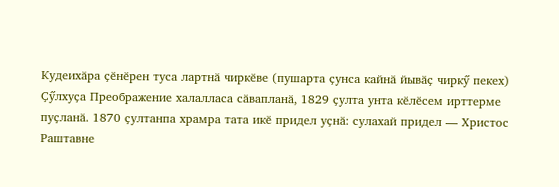Кудеихӑра ҫӗнӗрен туса лартнӑ чиркӗве (пушарта ҫунса кайнӑ йывӑҫ чиркӳ пекех) Ҫӳлхуҫа Преображение халалласа сӑвапланӑ, 1829 ҫулта унта кӗлӗсем ирттерме пуҫланӑ. 1870 ҫултанпа храмра тата икӗ придел уҫнӑ: сулахай придел — Христос Раштавне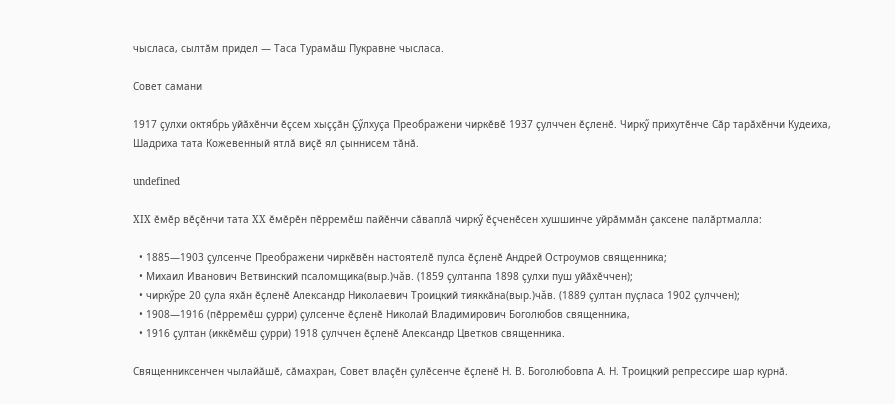чысласа, сылтӑм придел — Таса Турамӑш Пукравне чысласа.

Совет самани

1917 ҫулхи октябрь уйӑхӗнчи ӗҫсем хыҫҫӑн Ҫӳлхуҫа Преображени чиркӗвӗ 1937 ҫулччен ӗҫленӗ. Чиркӳ прихутӗнче Сӑр тарӑхӗнчи Кудеиха, Шадриха тата Кожевенный ятлӑ виҫӗ ял ҫыннисем тӑнӑ.

undefined

XIX ӗмӗр вӗҫӗнчи тата XX ӗмӗрӗн пӗрремӗш пайӗнчи сӑваплӑ чиркӳ ӗҫченӗсен хушшинче уйрӑммӑн ҫаксене палӑртмалла:

  • 1885—1903 ҫулсенче Преображени чиркӗвӗн настоятелӗ пулса ӗҫленӗ Андрей Остроумов священника;
  • Михаил Иванович Ветвинский псаломщика(выр.)чăв. (1859 ҫултанпа 1898 ҫулхи пуш уйӑхӗччен);
  • чиркӳре 20 ҫула яхӑн ӗҫленӗ Александр Николаевич Троицкий тияккӑна(выр.)чăв. (1889 ҫултан пуҫласа 1902 ҫулччен);
  • 1908—1916 (пӗрремӗш ҫурри) ҫулсенче ӗҫленӗ Николай Владимирович Боголюбов священника,
  • 1916 ҫултан (иккӗмӗш ҫурри) 1918 ҫулччен ӗҫленӗ Александр Цветков священника.

Священниксенчен чылайӑшӗ, сӑмахран, Совет влаҫӗн ҫулӗсенче ӗҫленӗ Н. В. Боголюбовпа А. Н. Троицкий репрессире шар курнӑ.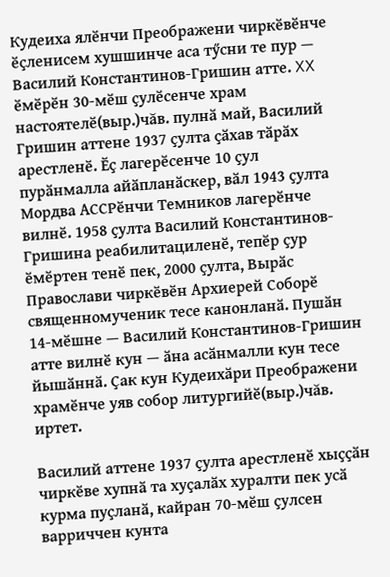Кудеиха ялӗнчи Преображени чиркӗвӗнче ӗҫленисем хушшинче аса тӳсни те пур — Василий Константинов-Гришин атте. XX ӗмӗрӗн 30-мӗш ҫулӗсенче храм настоятелӗ(выр.)чăв. пулнӑ май, Василий Гришин аттене 1937 ҫулта ҫӑхав тӑрӑх арестленӗ. Ӗҫ лагерӗсенче 10 ҫул пурӑнмалла айӑпланӑскер, вӑл 1943 ҫулта Мордва АССРӗнчи Темников лагерӗнче вилнӗ. 1958 ҫулта Василий Константинов-Гришина реабилитациленӗ, тепӗр ҫур ӗмӗртен тенӗ пек, 2000 ҫулта, Вырӑс Православи чиркӗвӗн Архиерей Соборӗ священномученик тесе канонланӑ. Пушӑн 14-мӗшне — Василий Константинов-Гришин атте вилнӗ кун — ӑна асӑнмалли кун тесе йышӑннӑ. Ҫак кун Кудеихӑри Преображени храмӗнче уяв собор литургийӗ(выр.)чăв. иртет.

Василий аттене 1937 ҫулта арестленӗ хыҫҫӑн чиркӗве хупнӑ та хуҫалӑх хуралти пек усӑ курма пуҫланӑ, кайран 70-мӗш ҫулсен варриччен кунта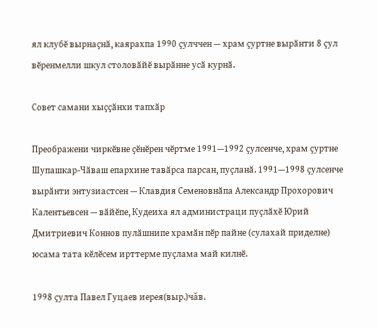ял клубӗ вырнаҫнӑ, каярахпа 1990 ҫулччен — храм ҫуртне вырӑнти 8 ҫул вӗренмелли шкул столовӑйӗ вырӑнне усӑ курнӑ.

Совет самани хыҫҫӑнхи тапхӑр

Преображени чиркӗвне ҫӗнӗрен чӗртме 1991—1992 ҫулсенче, храм ҫуртне Шупашкар-Чӑваш епархине тавӑрса парсан, пуҫланӑ. 1991—1998 ҫулсенче вырӑнти энтузиастсен — Клавдия Семеновнӑпа Александр Прохорович Калентьевсен — вӑйӗпе, Кудеиха ял администраци пуҫлӑхӗ Юрий Дмитриевич Коннов пулӑшнипе храмӑн пӗр пайне (сулахай приделне) юсама тата кӗлӗсем ирттерме пуҫлама май килнӗ.

1998 ҫулта Павел Гуцаев иерея(выр.)чăв.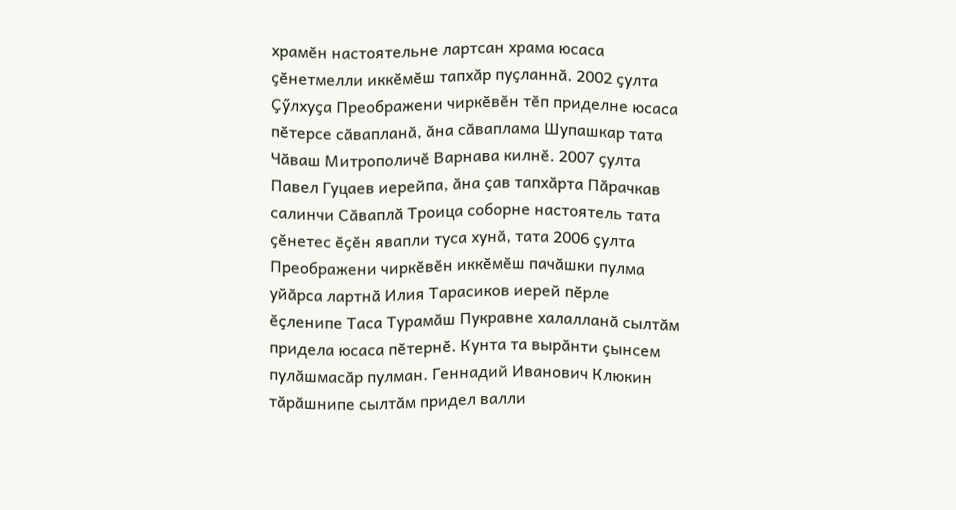храмӗн настоятельне лартсан храма юсаса ҫӗнетмелли иккӗмӗш тапхӑр пуҫланнӑ. 2002 ҫулта Ҫӳлхуҫа Преображени чиркӗвӗн тӗп приделне юсаса пӗтерсе сӑвапланӑ, ӑна сӑваплама Шупашкар тата Чӑваш Митрополичӗ Варнава килнӗ. 2007 ҫулта Павел Гуцаев иерейпа, ӑна ҫав тапхӑрта Пӑрачкав салинчи Сӑваплӑ Троица соборне настоятель тата ҫӗнетес ӗҫӗн явапли туса хунӑ, тата 2006 ҫулта Преображени чиркӗвӗн иккӗмӗш пачӑшки пулма уйӑрса лартнӑ Илия Тарасиков иерей пӗрле ӗҫленипе Таса Турамӑш Пукравне халалланӑ сылтӑм придела юсаса пӗтернӗ. Кунта та вырӑнти ҫынсем пулӑшмасӑр пулман. Геннадий Иванович Клюкин тӑрӑшнипе сылтӑм придел валли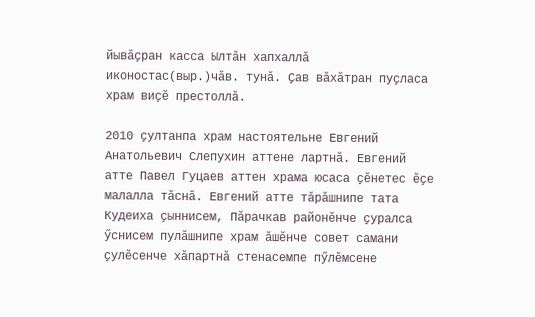йывӑҫран касса Ылтӑн хапхаллӑ иконостас(выр.)чăв. тунӑ. Ҫав вӑхӑтран пуҫласа храм виҫӗ престоллӑ.

2010 ҫултанпа храм настоятельне Евгений Анатольевич Слепухин аттене лартнӑ. Евгений атте Павел Гуцаев аттен храма юсаса ҫӗнетес ӗҫе малалла тӑснӑ. Евгений атте тӑрӑшнипе тата Кудеиха ҫыннисем, Пӑрачкав районӗнче ҫуралса ӳснисем пулӑшнипе храм ӑшӗнче совет самани ҫулӗсенче хӑпартнӑ стенасемпе пӳлӗмсене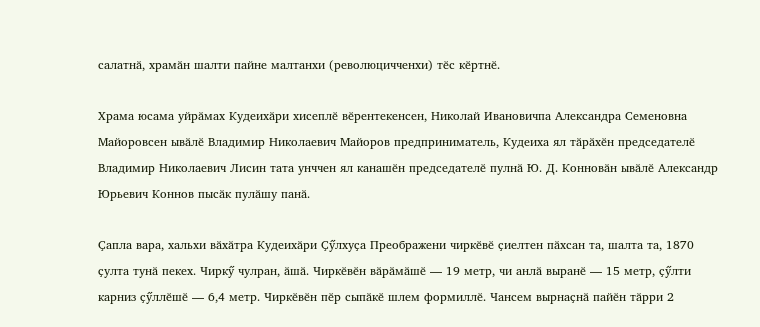салатнӑ, храмӑн шалти пайне малтанхи (революцичченхи) тӗс кӗртнӗ.

Храма юсама уйрӑмах Кудеихӑри хисеплӗ вӗрентекенсен, Николай Ивановичпа Александра Семеновна Майоровсен ывӑлӗ Владимир Николаевич Майоров предприниматель, Кудеиха ял тӑрӑхӗн председателӗ Владимир Николаевич Лисин тата унччен ял канашӗн председателӗ пулнӑ Ю. Д. Конновӑн ывӑлӗ Александр Юрьевич Коннов пысӑк пулӑшу панӑ.

Ҫапла вара, хальхи вӑхӑтра Кудеихӑри Ҫӳлхуҫа Преображени чиркӗвӗ ҫиелтен пӑхсан та, шалта та, 1870 ҫулта тунӑ пекех. Чиркӳ чулран, ӑшӑ. Чиркӗвӗн вӑрӑмӑшӗ — 19 метр, чи анлӑ выранӗ — 15 метр, ҫӳлти карниз ҫӳллӗшӗ — 6,4 метр. Чиркӗвӗн пӗр сыпӑкӗ шлем формиллӗ. Чансем вырнаҫнӑ пайӗн тӑрри 2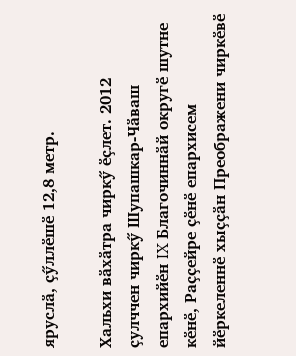яруслӑ, ҫӳллӗшӗ 12,8 метр.

Хальхи вӑхӑтра чиркӳ ӗҫлет. 2012 ҫулччен чиркӳ Шупашкар-Чӑваш епархийӗн IX Благочиннӑй округӗ шутне кӗнӗ, Раҫҫейре ҫӗнӗ епархисем йӗркеленнӗ хыҫҫӑн Преображени чиркӗвӗ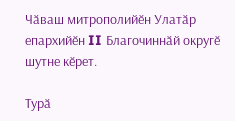Чӑваш митрополийӗн Улатӑр епархийӗн II Благочиннӑй округӗ шутне кӗрет.

Турӑ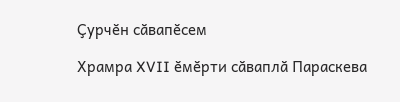Ҫурчӗн сӑвапӗсем

Храмра XVII ӗмӗрти сӑваплӑ Параскева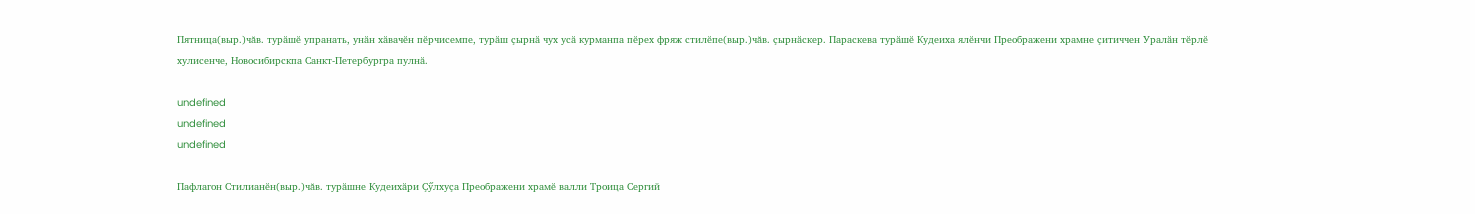Пятница(выр.)чăв. турӑшӗ упранать, унӑн хӑвачӗн пӗрчисемпе, турӑш ҫырнӑ чух усӑ курманпа пӗрех фряж стилӗпе(выр.)чăв. ҫырнӑскер. Параскева турӑшӗ Кудеиха ялӗнчи Преображени храмне ҫитиччен Уралӑн тӗрлӗ хулисенче, Новосибирскпа Санкт-Петербургра пулнӑ.

undefined
undefined
undefined

Пафлагон Стилианӗн(выр.)чăв. турӑшне Кудеихӑри Ҫӳлхуҫа Преображени храмӗ валли Троица Сергий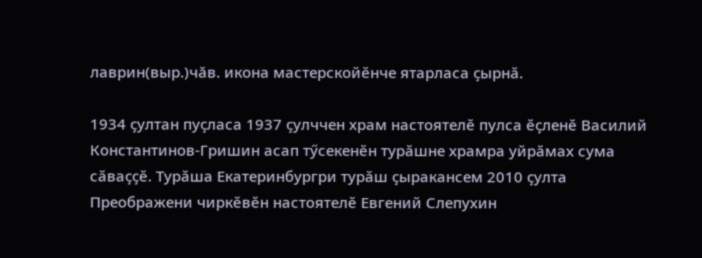лаврин(выр.)чăв. икона мастерскойӗнче ятарласа ҫырнӑ.

1934 ҫултан пуҫласа 1937 ҫулччен храм настоятелӗ пулса ӗҫленӗ Василий Константинов-Гришин асап тӳсекенӗн турӑшне храмра уйрӑмах сума сӑваҫҫӗ. Турӑша Екатеринбургри турӑш ҫыракансем 2010 ҫулта Преображени чиркӗвӗн настоятелӗ Евгений Слепухин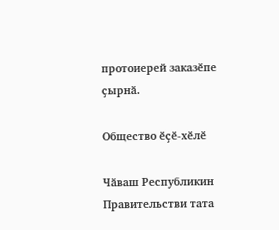протоиерей заказӗпе ҫырнӑ.

Общество ӗҫӗ-хӗлӗ

Чӑваш Республикин Правительстви тата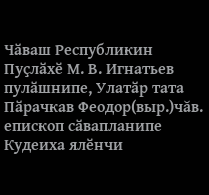Чӑваш Республикин Пуҫлӑхӗ М. В. Игнатьев пулӑшнипе, Улатӑр тата Пӑрачкав Феодор(выр.)чăв. епископ сӑвапланипе Кудеиха ялӗнчи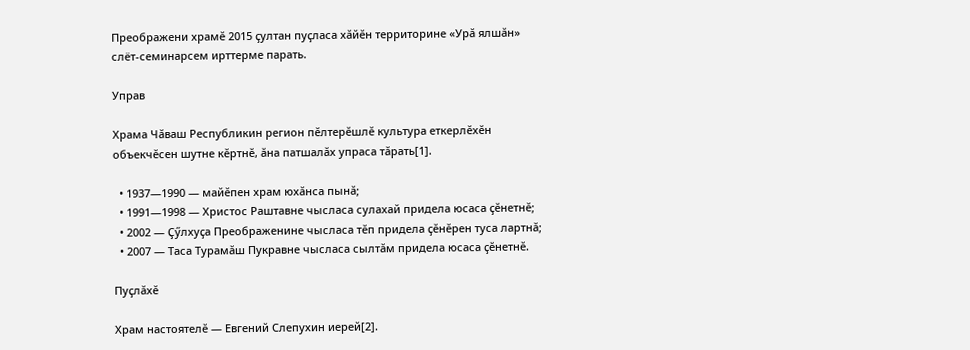Преображени храмӗ 2015 ҫултан пуҫласа хӑйӗн территорине «Урӑ ялшӑн» слёт-семинарсем ирттерме парать.

Управ

Храма Чӑваш Республикин регион пӗлтерӗшлӗ культура еткерлӗхӗн объекчӗсен шутне кӗртнӗ, ӑна патшалӑх упраса тӑрать[1].

  • 1937—1990 — майӗпен храм юхӑнса пынӑ;
  • 1991—1998 — Христос Раштавне чысласа сулахай придела юсаса ҫӗнетнӗ;
  • 2002 — Ҫӳлхуҫа Преображенине чысласа тӗп придела ҫӗнӗрен туса лартнӑ;
  • 2007 — Таса Турамӑш Пукравне чысласа сылтӑм придела юсаса ҫӗнетнӗ.

Пуҫлӑхӗ

Храм настоятелӗ — Евгений Слепухин иерей[2].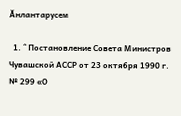Ӑнлантарусем

  1. ^ Постановление Совета Министров Чувашской АССР от 23 октября 1990 г. № 299 «О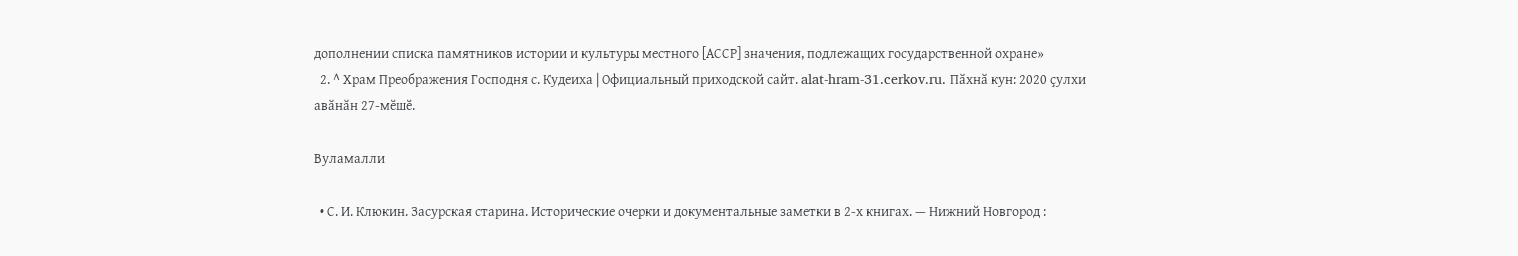дополнении списка памятников истории и культуры местного [АССР] значения, подлежащих государственной охране»
  2. ^ Храм Преображения Господня с. Кудеиха | Официальный приходской сайт. alat-hram-31.cerkov.ru. Пӑхнӑ кун: 2020 ҫулхи авӑнӑн 27-мӗшӗ.

Вуламалли

  • С. И. Клюкин. Засурская старина. Исторические очерки и документальные заметки в 2-х книгах. — Нижний Новгород :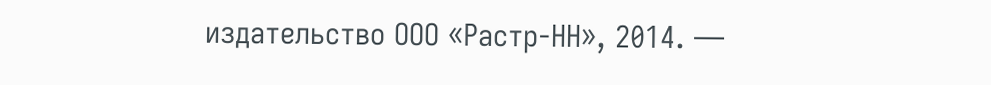издательство ООО «Растр-НН», 2014. —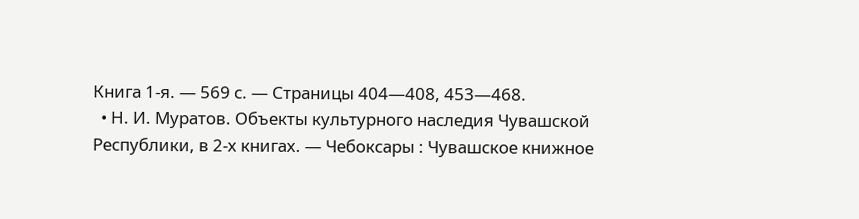Книга 1-я. — 569 с. — Страницы 404—408, 453—468.
  • Н. И. Муратов. Объекты культурного наследия Чувашской Республики, в 2-х книгах. — Чебоксары : Чувашское книжное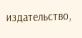издательство,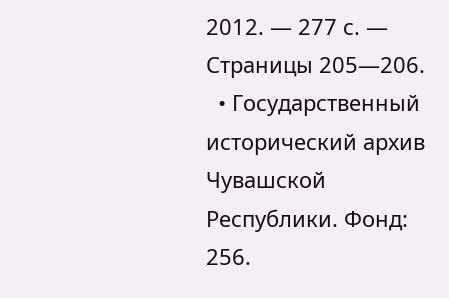2012. — 277 с. — Страницы 205—206.
  • Государственный исторический архив Чувашской Республики. Фонд: 256.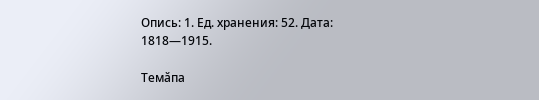Опись: 1. Ед. хранения: 52. Дата: 1818—1915.

Темӑпа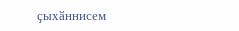ҫыхӑннисем